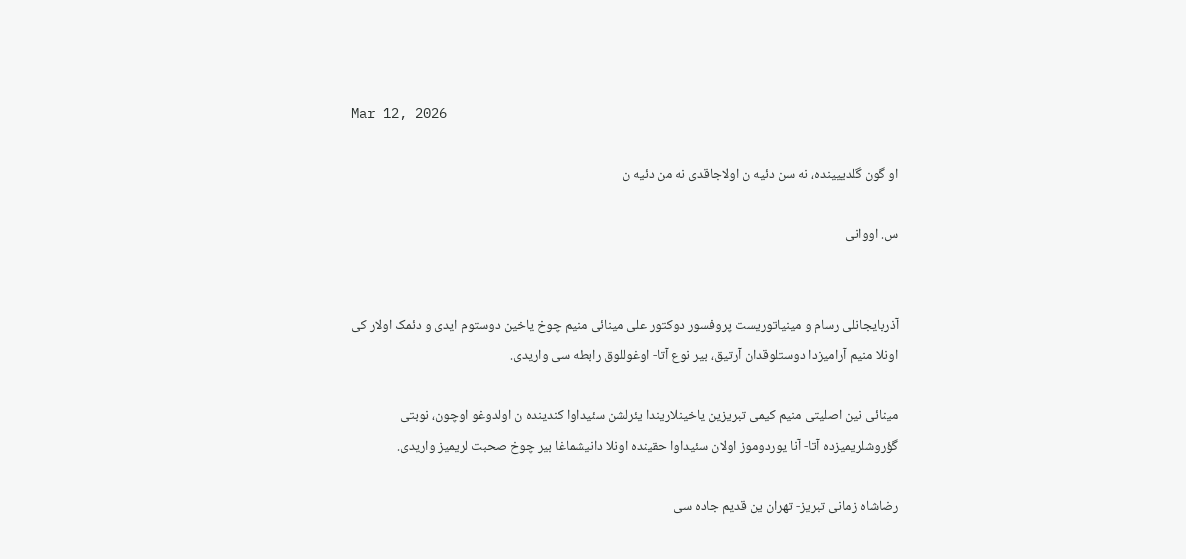Mar 12, 2026

او گون گلدییینده، نه سن دئیه ن اولاجاقدی نه‌ من دئیه ن

س. اووانی


آذربایجانلی رسام و مینیاتوریست پروفسور دوکتور علی مینائی منیم چوخ یاخین دوستوم ایدی و دئمک اولار کی اونلا منیم‌ آرامیزدا دوستلوقدان آرتیق، بیر نوع آتا- اوغوللوق رابطه سی واریدی.

مینائی نین اصلیتی منیم کیمی تبریزین یاخینلاریندا یئرلشن سئیداوا کندینده ن اولدوغو اوچون، نوبتی گؤروشلریمیزده آتا- آنا یوردوموز اولان سئیداوا حقینده اونلا دانیشماغا بیر چوخ صحبت لریمیز واریدی.

رضاشاه زمانی تبریز- تهران ین قدیم جاده سی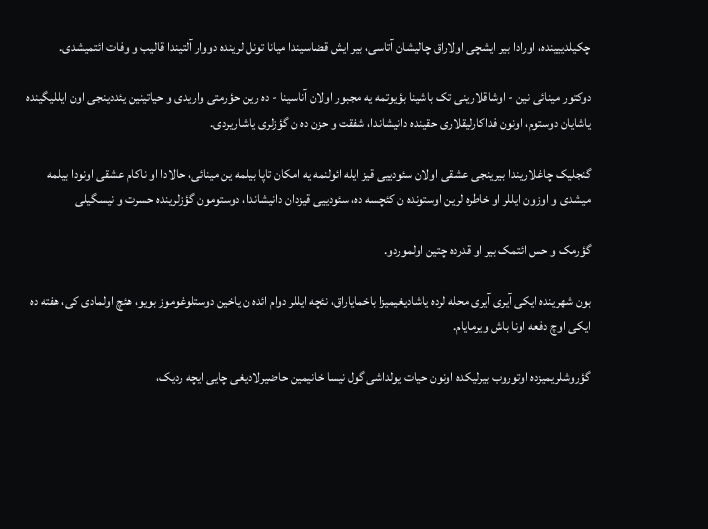چکیلدییینده، اورادا بیر ایشچی اولاراق چالیشان آتاسی، بیر ایش قضاسیندا میانا تونل لرینده دووار آلتیندا قالیب و وفات ائتمیشدی.

دوکتور مینائی نین - اوشاقلارینی تک باشینا بؤیوتمه یه مجبور اولان آناسینا - ده رین حؤرمتی واریدی و حیاتینین یئددینجی اون ایللیگینده یاشایان دوستوم، اونون فداکارلیقلاری حقینده دانیشاندا، شفقت و حزن ده ن گؤزلری یاشاریردی.

گنجلیک چاغلاریندا بیرینجی عشقی اولان سئودییی قیز ایله ائولنمه یه امکان تاپا بیلمه ین مینائی، حالادا او ناکام عشقی اونودا بیلمه میشدی و اوزون ایللر او خاطره لرین اوستونده ن کئچسه ده، سئودییی قیزدان دانیشاندا، دوستومون گؤزلرینده حسرت و نیسگیلی

گؤرمک و حس ائتمک بیر او قدرده چتین اولموردو.

بون شهرینده ایکی آیری آیری محله لرده یاشادیغیمیزا باخمایاراق، نئچه ایللر دوام ائده ن یاخین دوستلوغوموز بویو، هئچ اولمادی کی، هفته ده ایکی اوچ دفعه اونا باش ویرمایام.

گؤروشلریمیزده اوتوروب بیرلیکده اونون حیات یولداشی گول نیسا خانیمین حاضیرلادیغی چایی ایچه ردیک،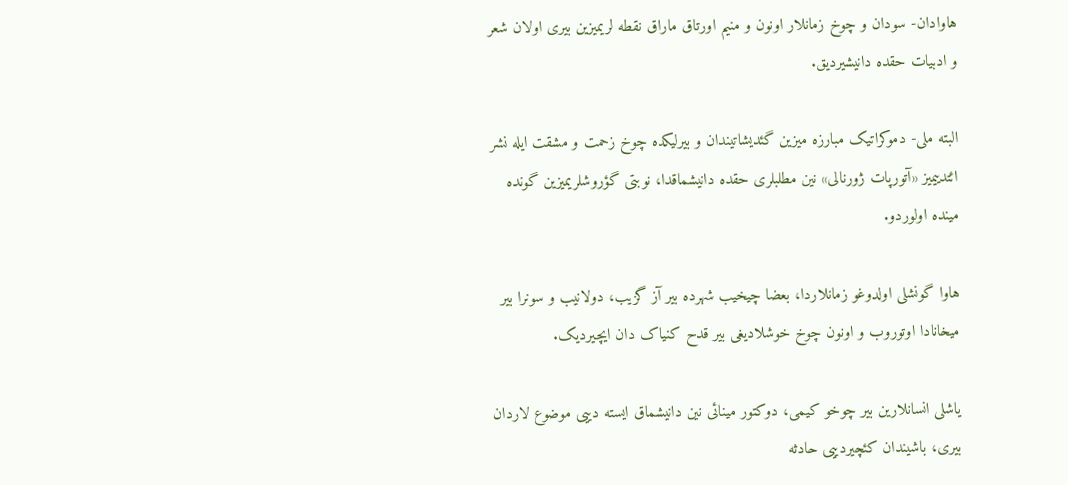هاوادان- سودان و چوخ زمانلار اونون و منیم اورتاق ماراق نقطه لریمیزین بیری اولان شعر و ادبیات حقده دانیشیردیق.

البته ملی- دموکراتیک مبارزه میزین گئدیشاتیندان و بیرلیکده چوخ زحمت و مشقت ایله نشر ائتدییمیز «آتورپات ژورنالی» نین مطلبلری حقده دانیشماقدا، نوبتی گؤروشلریمیزین گونده مینده اولوردو.

هاوا گونشلی اولدوغو زمانلاردا، بعضا چیخیب شهرده بیر آز گزیب، دولانیب و سونرا بیر میخانادا اوتوروب و اونون چوخ خوشلادیغی بیر قدح کنیاک دان ایچیردیک.

یاشلی انسانلارین بیر چوخو کیمی، دوکتور مینائی نین دانیشماق ایسته دییی موضوع لاردان بیری، باشیندان کئچیردییی حادثه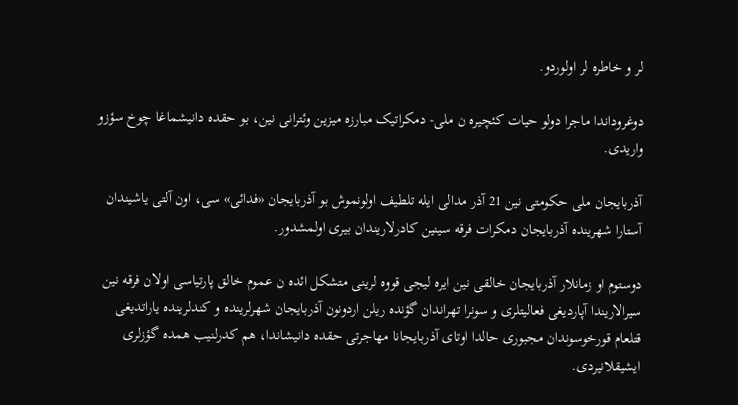لر و خاطره لر اولوردو.

دوغروداندا ماجرا دولو حیات کئچیره ن ملی- دمکراتیک مبارزه میزین وئترانی نین، بو حقده دانیشماغا چوخ سؤزو واریدی.

آذربایجان ملی حکومتی نین 21 آذر مدالی ایله تلطیف اولونموش بو آذربایجان «فدائی» سی، اون آلتی یاشیندان آستارا شهرینده آذربایجان دمکرات فرقه سینین کادرلاریندان بیری اولمشدور.

دوستوم او زمانلار آذربایجان خالقی نین ایره لیجی قووه لرینی متشکل ائده ن عموم خالق پارتیاسی اولان فرقه نین سیرالاریندا آپاردیغی فعالیتلری و سونرا تهراندان گؤنده ریلن اردونون آذربایجان شهرلرینده و کندلرینده یاراتدیغی قتلعام قورخوسوندان مجبوری حالدا اوتای آذربایجانا مهاجرتی حقده دانیشاندا، هم کدرلنیب همده گؤزلری ایشیقلانیردی.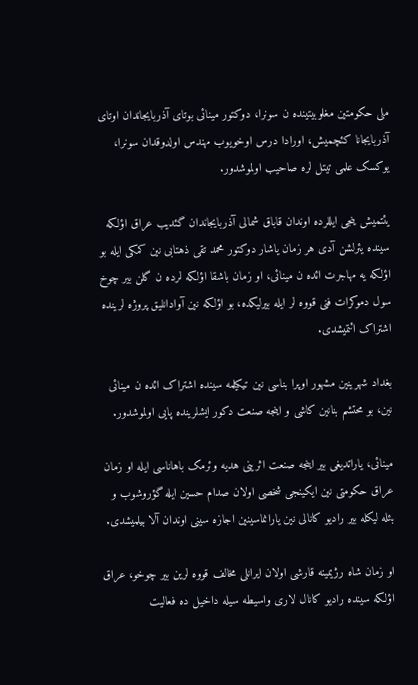ملی حکومتین مغلوبیتینده ن سونرا، دوکتور مینائی بوتای آذربایجاندان اوتای آذربایجانا کئچمیش، اورادا درس اوخویوب مهندس اولدوقدان سونرا، یوکسک علمی تیتل لره صاحیب اولموشدور.

یئتمیش ینجی ایللرده اوندان قاباق شمالی آذربایجاندان گئدیب عراق اؤلکه سینده یئرلشن آدی هر زمان یاشار دوکتور محمد تقی ذهتابی نین کمکی ایله بو اؤلکه یه مهاجرت ائده ن مینائی، او زمان باشقا اؤلکه لرده ن گلن بیر چوخ سول دموکرات فنی قووه لر ایله بیرلیکده، بو اؤلکه نین آوادانلیق پروژه لرینده اشتراک ائتمیشدی.

بغداد شهرینین مشهور اوپرا بناسی نین تیکیلمه سینده اشتراک ائده ن مینائی نین، بو محتشم بنانین کاشی و اینجه صنعت دکور ایشلرینده پایی اولموشدور.

مینائی، یاراتدیغی بیر اینجه صنعت اثرینی هدیه وئرمک باهاناسی ایله او زمان عراق حکومتی نین ایکینجی شخصی اولان صدام حسین ایله گؤروشوب و بئله لیکله بیر رادیو کانالی نین یارانماسینین اجازه سینی اوندان آلا بیلمیشدی.

او زمان شاه رژیمینه قارشی اولان ایرانلی مخالف قووه لرین بیر چوخو، عراق اؤلکه سینده رادیو کانال لاری واسیطه سیله داخیل ده فعالیت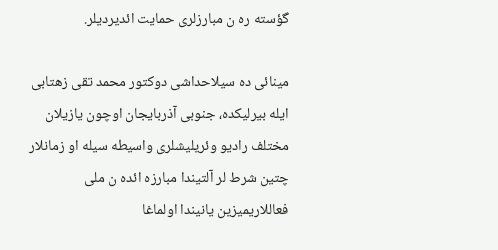گؤسته ره ن مبارزلری حمایت ائدیردیلر.

مینائی ده سیلاحداشی دوکتور محمد تقی زهتابی ایله بیرلیکده، جنوبی آذربایجان اوچون یازیلان مختلف رادیو وئریلیشلری واسیطه سیله او زمانلار چتین شرط لر آلتیندا مبارزه ائده ن ملی فعاللاریمیزین یانیندا اولماغا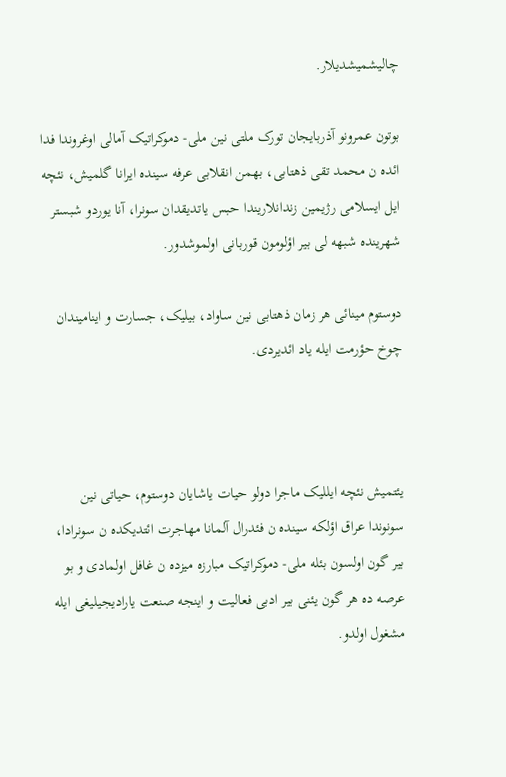چالیشمیشدیلار.

بوتون عمرونو آذربایجان تورک ملتی نین ملی- دموکراتیک آمالی اوغروندا فدا ائده ن محمد تقی ذهتابی، بهمن انقلابی عرفه سینده ایرانا گلمیش، نئچه ایل ایسلامی رژیمین زندانلاریندا حبس یاتدیقدان سونرا، آنا یوردو شبستر شهرینده شبهه لی بیر اؤلومون قوربانی اولموشدور.

دوستوم مینائی هر زمان ذهتابی نین ساواد، بیلیک، جسارت و اینامیندان چوخ حؤرمت ایله یاد ائدیردی.



یئتمیش نئچه ایللیک‌ ماجرا دولو حیات یاشایان دوستوم، حیاتی نین سونوندا عراق اؤلکه سینده ن فئدرال آلمانا مهاجرت ائتدیکده ن سونرادا، بیر گون اولسون بئله ملی- دموکراتیک مبارزه میزده ن غافل اولمادی و بو عرصه ده هر گون یئنی بیر ادبی فعالیت و اینجه صنعت یارادیجیلیغی ایله مشغول اولدو.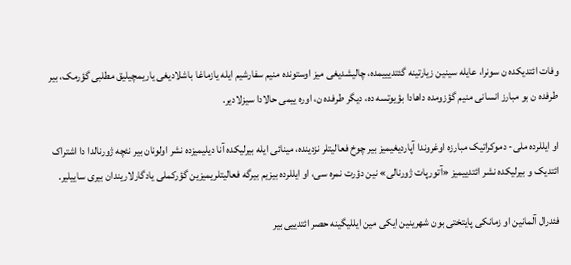وفات ائتدیکده ن سونرا، عایله سینین زیارتینه گئتدیییمده، چالیشدیغی میز اوستونده منیم سفارشیم ایله یازماغا باشلادیغی یاریمچیلیق مطلبی گؤرمک، بیر طرفده ن بو مبارز انسانی منیم گؤزومده داهادا بؤیوتسه ده، دیگر طرفده ن، اوره ییمی حالادا سیزلادیر.

او ایللرده ملی- دموکراتیک مبارزه اوغروندا آپاردیغیمیز بیر چوخ فعالیتلر نزدینده، مینائی ایله بیرلیکده آنا دیلیمیزده نشر اولونان بیر نئچه ژورنالدا دا اشتراک ائتدیک و بیرلیکده نشر ائتدییمیز «آتورپات ژورنالی» نین دؤرت نمره سی، او ایللرده بیزیم بیرگه فعالیتلریمیزین گؤرکملی یادگارلاریندان بیری ساییلیر.

فئدرال آلمانین او زمانکی پایتختی بون شهرینین ایکی مین ایللیگینه حصر ائتدییی بیر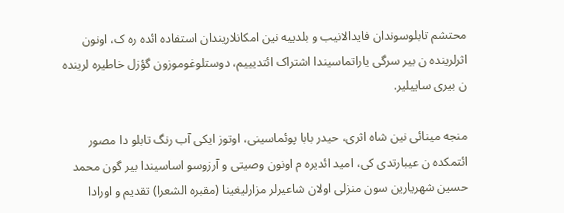محتشم تابلوسوندان فایدالانیب و بلدییه نین امکانلاریندان استفاده ائده ره ک، اونون اثرلرینده ن بیر سرگی یاراتماسیندا اشتراک ائتدیییم، دوستلوغوموزون گؤزل خاطیره لرینده ن بیری ساییلیر.

منجه مینائی نین شاه اثری، حیدر بابا پوئماسینی، اوتوز ایکی آب رنگ تابلو دا مصور ائتمکده ن عیبارتدی کی، امید ائدیره م‌‌ اونون‌ وصیتی و آرزوسو اساسیندا بیر گون‌ محمد حسین شهریارین سون منزلی اولان شاعیرلر مزارلیغینا (مقبره الشعرا) تقدیم‌ و اورادا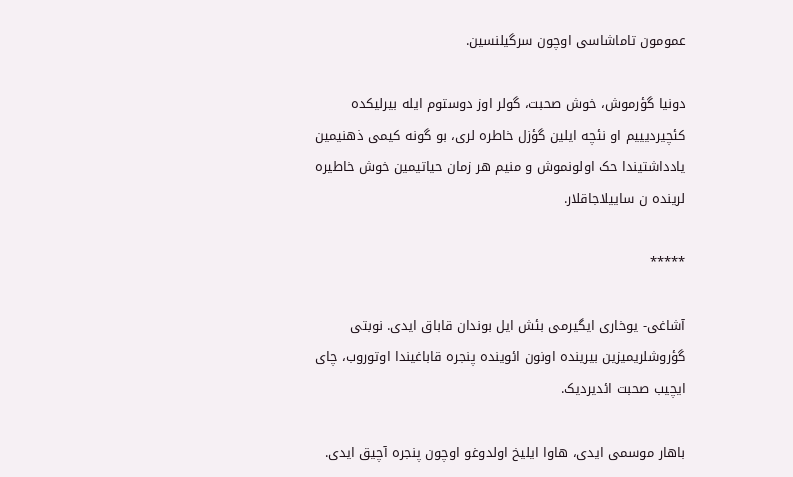عمومون تاماشاسی اوچون سرگیلنسین.

دونیا گؤرموش، خوش صحبت، گولر اوز دوستوم ایله بیرلیکده کئچیردیییم او نئچه ایلین گؤزل خاطره لری، بو گونه کیمی ذهنیمین یادداشتیندا حک اولونموش و منیم هر زمان حیاتیمین خوش خاطیره لرینده ن ساییلاجاقلار.

*****

آشاغی- یوخاری ایگیرمی بئش ایل بوندان قاباق ایدی. نوبتی گؤروشلریمیزین بیرینده اونون‌ ائوینده پنجره قاباغیندا اوتوروب، چای ایچیب صحبت ائدیردیک.

باهار موسمی ایدی، هاوا ایلیخ اولدوغو اوچون پنجره آچیق ایدی.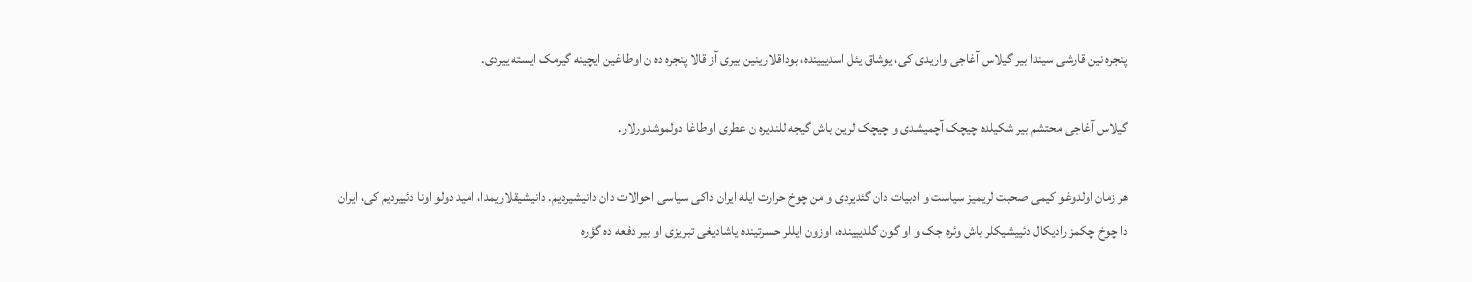پنجره نین قارشی سیندا بیر گیلاس آغاجی واریدی کی، یوشاق یئل اسدییینده، بوداقلارینین بیری آز قالا پنجره ده ن اوطاغین ایچینه گیرمک ایسته ییردی.

گیلاس آغاجی محتشم بیر شکیلده چیچک آچمیشدی و چیچک لرین باش گیجه للندیره ن‌ عطری اوطاغا دولموشدورلار.

هر زمان اولدوغو کیمی صحبت لریمیز سیاست و ادبیات دان گئدیردی و‌ من چوخ حرارت ایله ایران داکی سیاسی احوالات دان دانیشیردیم. دانیشیقلاریمدا، امید دولو اونا دئییردیم کی، ایران دا چوخ چکمز رادیکال دئییشیکلر باش وئره جک و او گون گلدییینده، اوزون ایللر حسرتینده یاشادیغی تبریزی او بیر دفعه ده گؤره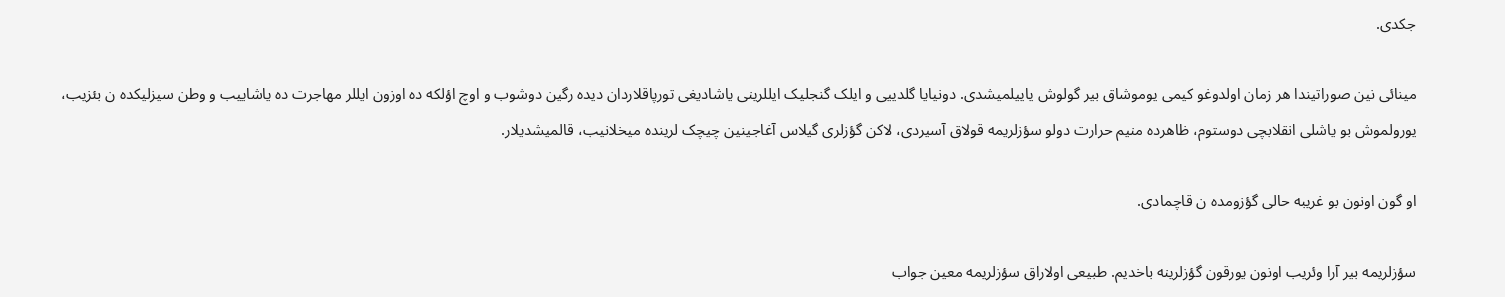جکدی.

مینائی نین صوراتیندا هر زمان اولدوغو کیمی یوموشاق بیر گولوش یاییلمیشدی. دونیایا گلدییی و ایلک گنجلیک ایللرینی یاشادیغی تورپاقلاردان دیده رگین دوشوب و اوچ اؤلکه ده اوزون ایللر مهاجرت ده یاشاییب و وطن سیزلیکده ن بئزیب، یورولموش بو یاشلی انقلابچی دوستوم، ظاهرده منیم حرارت دولو سؤزلریمه قولاق آسیردی، لاکن‌ گؤزلری گیلاس آغاجینین چیچک لرینده میخلانیب، قالمیشدیلار.

او‌ گون اونون بو غریبه حالی گؤزومده ن‌ قاچمادی.

سؤزلریمه بیر آرا وئریب اونون یورقون گؤزلرینه باخدیم. طبیعی اولاراق سؤزلریمه‌ معین جواب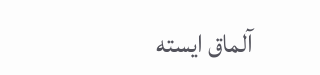آلماق ایسته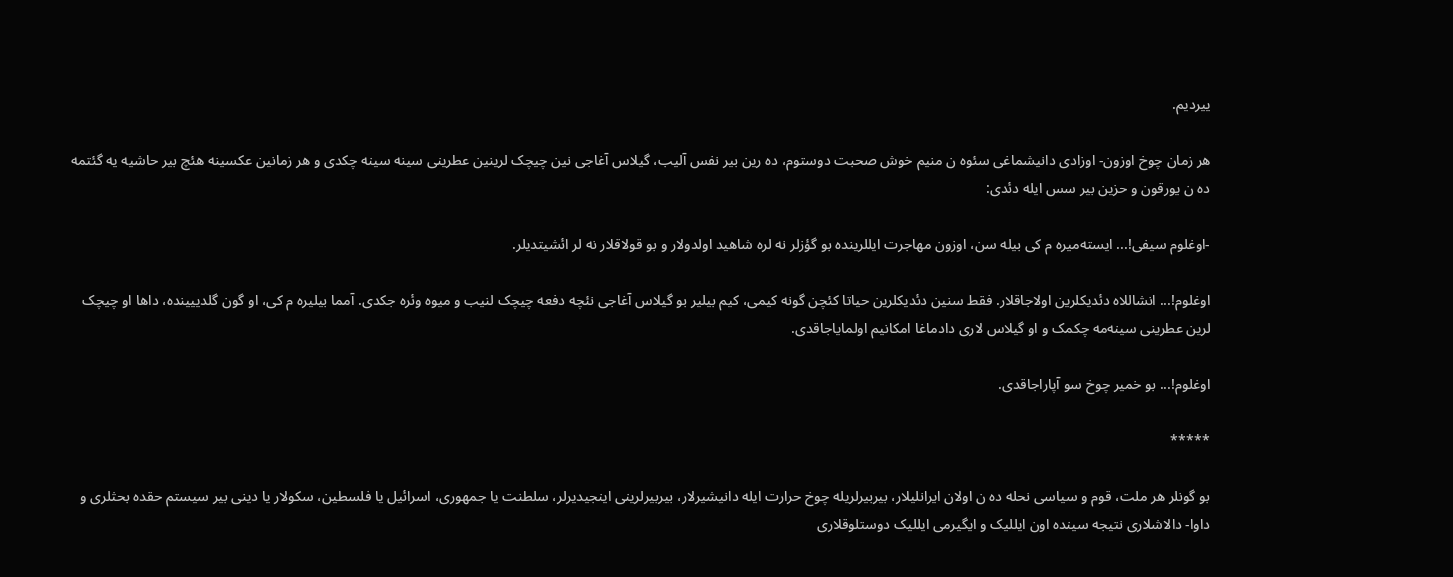ییردیم.

هر زمان چوخ اوزون- اوزادی دانیشماغی سئوه ن منیم خوش صحبت دوستوم، ده رین بیر نفس آلیب، گیلاس آغاجی نین چیچک لرینین عطرینی سینه سینه چکدی و هر زمانین عکسینه هئچ بیر حاشیه یه گئتمه ده ن یورقون و حزین بیر سس ایله دئدی:

-اوغلوم سیفی!... ایسته‌میره م کی بیله سن، اوزون مهاجرت ایللرینده بو گؤزلر نه لره شاهید اولدولار و بو قولاقلار نه لر ائشیتدیلر.

اوغلوم!... انشاللاه دئدیکلرین اولاجاقلار. فقط سنین دئدیکلرین حیاتا کئچن‌ گونه کیمی، کیم بیلیر بو گیلاس آغاجی نئچه دفعه چیچک لنیب و میوه وئره جکدی. آمما بیلیره م کی،‌ او گون گلدییینده، داها او‌ چیچک لرین عطرینی سینه‌مه‌ چکمک و او‌ گیلاس لاری دادماغا امکانیم اولمایاجاقدی.

اوغلوم!... بو خمیر چوخ سو آپاراجاقدی.

*****

بو‌ گونلر هر ملت، قوم و سیاسی نحله ده ن اولان ایرانلیلار، بیربیرلریله چوخ حرارت ایله دانیشیرلار، بیربیرلرینی اینجیدیرلر، سلطنت یا جمهوری، اسرائیل یا فلسطین، سکولار یا دینی بیر سیستم حقده بحثلری و داوا- دالاشلاری نتیجه سینده اون ایللیک و ایگیرمی ایللیک دوستلوقلاری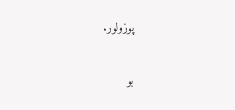پوزولور.

بو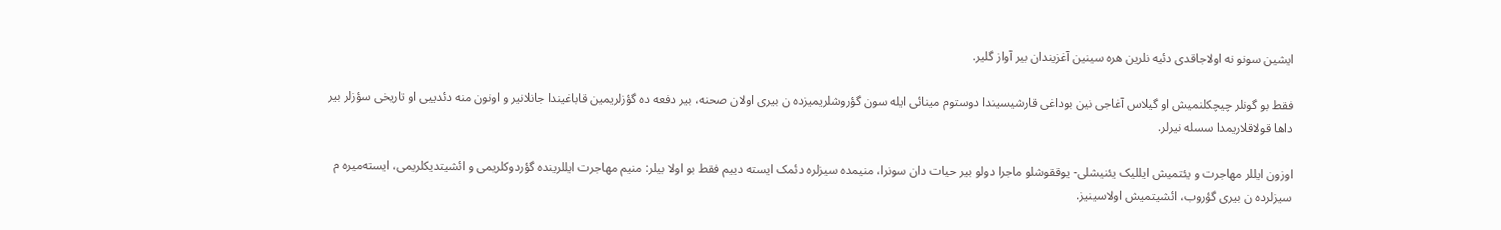ایشین سونو نه اولاجاقدی دئیه نلرین هره سینین آغزیندان بیر آواز گلیر.

فقط بو گونلر چیچکلنمیش او گیلاس آغاجی نین بوداغی قارشیسیندا دوستوم مینائی ایله سون گؤروشلریمیزده ن بیری اولان صحنه، بیر دفعه ده گؤزلریمین قاباغیندا جانلانیر و اونون منه دئدییی او تاریخی سؤزلر بیر داها قولاقلاریمدا سسله نیرلر.

اوزون ایللر مهاجرت و یئتمیش ایللیک یئنیشلی- یوققوشلو ماجرا دولو بیر حیات دان سونرا، منیمده سیزلره دئمک ایسته دییم فقط بو اولا بیلر: منیم مهاجرت ایللرینده گؤردوکلریمی و ائشیتدیکلریمی، ایسته‌میره م سیزلرده ن بیری گؤروب، ائشیتمیش اولاسینیز.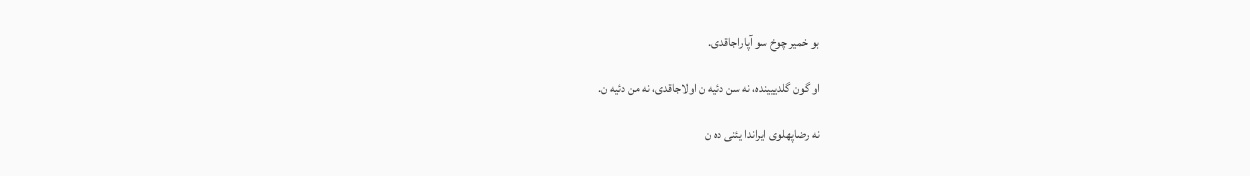بو خمیر چوخ سو آپاراجاقدی.

او گون گلدییینده، نه سن دئیه ن‌ اولاجاقدی، نه‌ من دئیه ن.

نه رضا‌پهلوی ایراندا یئنی ده ن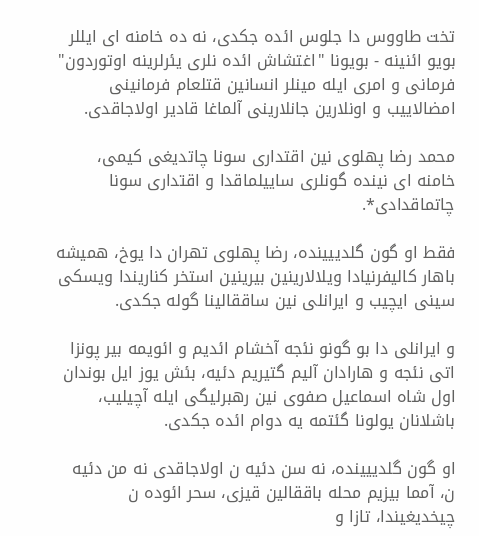تخت طاووس دا جلوس ائده جکدی، نه ده خامنه ای ایللر بویو ائنینه - بویونا "اغتشاش ائده نلری یئرلرینه‌ اوتوردون" فرمانی و امری ایله مینلر انسانین قتلعام فرمانینی امضالاییب و اونلارین جانلارینی آلماغا قادیر اولاجاقدی.

محمد رضا‌ پهلوی نین اقتداری سونا‌ چاتدیغی کیمی، خامنه ای نینده گونلری ساییلماقدا و اقتداری سونا‌ چاتماقدادی*.

فقط او‌ گون گلدییینده، رضا‌ پهلوی تهران دا یوخ، همیشه باهار کالیفرنیادا ویلالارینین بیرینین استخر کناریندا ویسکی سینی ایچیب و ایرانلی نین ساققالینا‌ گوله جکدی.

و ایرانلی دا بو گونو نئجه آخشام ائدیم و ائویمه بیر پونزا اتی نئجه و هارادان آلیم گتیریم دئیه، بئش یوز ایل بوندان اول شاه اسماعیل صفوی نین رهبرلیگی ایله آچیلیب، باشلانان یولونا گئتمه یه دوام ائده جکدی.

او گون گلدییینده، نه سن دئیه ن اولاجاقدی نه‌ من دئیه ن، آمما بیزیم محله باققالین قیزی، سحر ائوده ن چیخدیغیندا، تازا و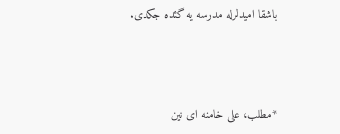باشقا امیدلرله مدرسه یه گئده جکدی.



*مطلب، علی خامنه ای نین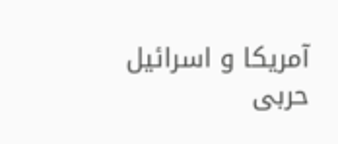آمریکا و اسرائیل حربی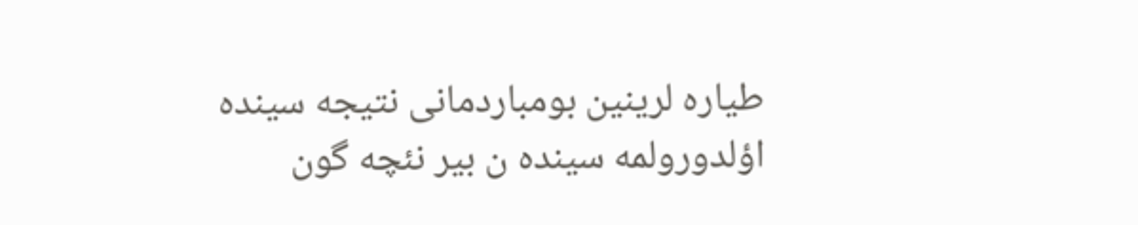طیاره لرینین بومباردمانی نتیجه سینده اؤلدورولمه سینده ن بیر نئچه گون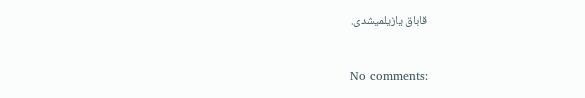قاباق یازیلمیشدی.


No comments: